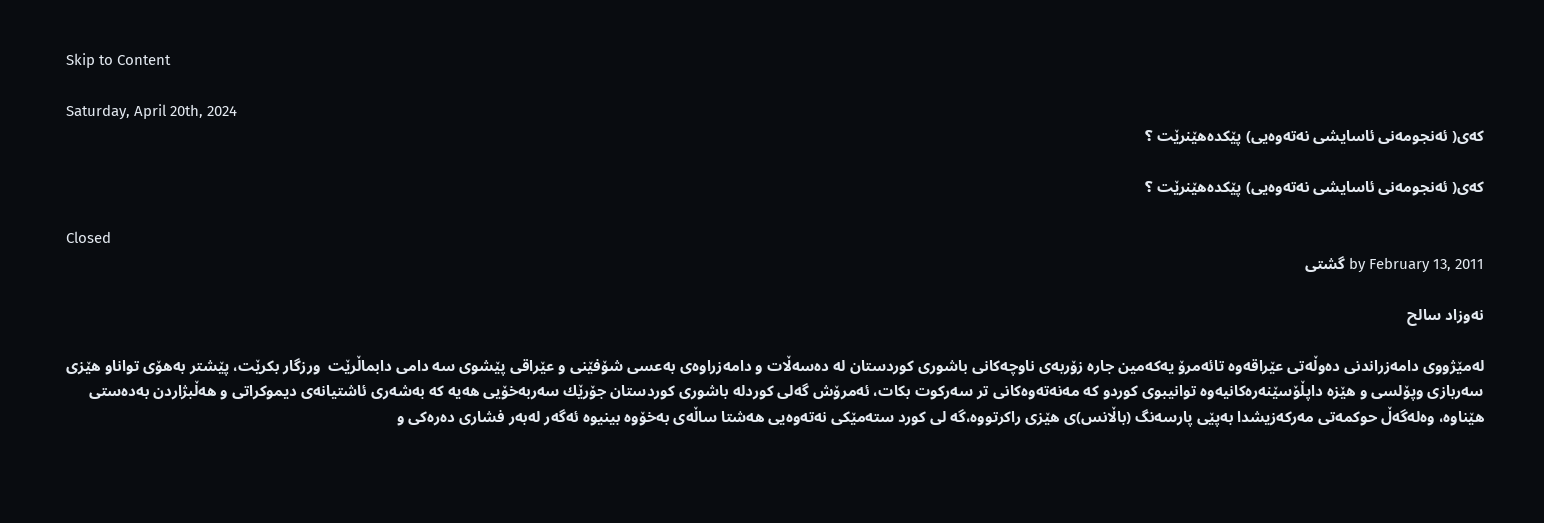Skip to Content

Saturday, April 20th, 2024
كه‌ی( ئه‌نجومه‌نی ئاسایشی نه‌ته‌وه‌یی) پێكده‌هێنرێت ؟

كه‌ی( ئه‌نجومه‌نی ئاسایشی نه‌ته‌وه‌یی) پێكده‌هێنرێت ؟

Closed
by February 13, 2011 گشتی

نه‌وزاد سالح

له‌مێژووی دامه‌زراندنی ده‌وڵه‌تی عێراقه‌وه‌ تائه‌مرۆ یه‌كه‌مین جاره‌ زۆربه‌ی ناوچه‌كانی باشوری كوردستان له‌ ده‌سه‌ڵات و دامه‌زراوه‌ی به‌عسی شۆفێنی و عێراقی پێشوی سه‌ دامی دابماڵرێت  ورزگار بكرێت، پێشتر به‌هۆی تواناو هێزی سه‌ربازی وپۆلسی و هێزه‌ داپڵۆسێنه‌ره‌كانیه‌وه‌ توانیبوی كوردو كه‌ مه‌نه‌ته‌وه‌كانی تر سه‌ركوت بكات، ئه‌مرۆش گه‌لی كوردله‌ باشوری كوردستان جۆرێك سه‌ربه‌خۆیی هه‌یه‌ كه‌ به‌شه‌ری ئاشتیانه‌ی دیموكراتی و هه‌ڵبژاردن به‌ده‌ستی هێناوه‌، وه‌له‌گه‌ڵ حوكمه‌تی مه‌ركه‌زیشدا به‌پێی پارسه‌نگ (باڵانس)ی هێزی راكرتووه‌،گه‌ لی كورد سته‌مێكی نه‌ته‌وه‌یی هه‌شتا ساڵه‌ی به‌خۆوه‌ بینیوه‌ ئه‌گه‌ر له‌به‌ر فشاری ده‌ره‌كی و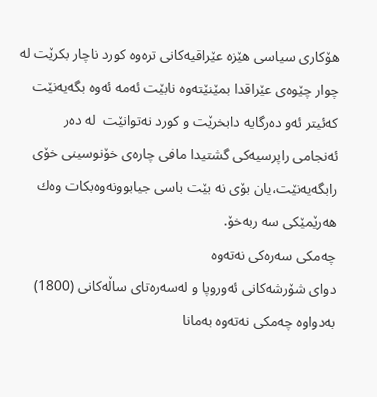هۆكاری سیاسی هێزه‌ عێراقیه‌كانی تره‌وه‌ كورد ناچار بكرێت له‌ چوار چێوه‌ی عێراقدا بمێنێته‌وه‌ نابێت ئه‌مه‌ ئه‌وه‌ بگه‌یه‌نێت كه‌ئیتر ئه‌و ده‌رگایه‌ دابخرێت و كورد نه‌توانێت  له‌ ده‌ر ئه‌نجامی راپرسیه‌كی گشتیدا مافی چاره‌ی خۆنوسینی خۆی رابگه‌یه‌نێت،یان بۆی نه‌ بێت باسی جیابوونه‌وه‌بكات وه‌ك هه‌رێمێكی سه‌ ربه‌خۆ.
چه‌مكی سه‌ره‌كی نه‌ته‌وه‌
دوای شۆرشه‌كانی ئه‌وروپا و له‌سه‌ره‌تای ساڵه‌كانی (1800) به‌دواوه‌ چه‌مكی نه‌ته‌وه‌ به‌مانا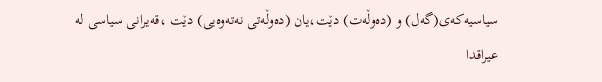سیاسیه‌كه‌ی(گه‌ل) و (ده‌وڵه‌ت) دێت،یان (ده‌وڵه‌تی نه‌ته‌وه‌یی) دێت ،قه‌یرانی سیاسی له‌ عیراقدا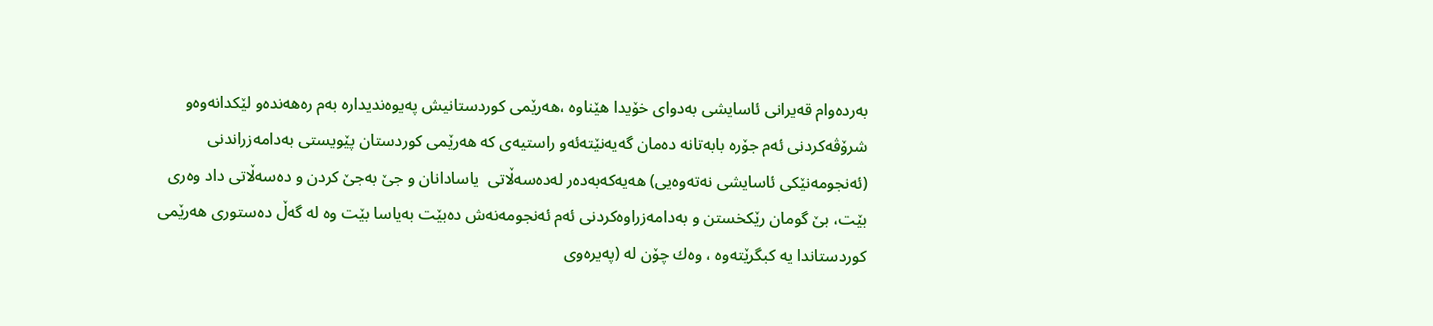به‌رده‌وام قه‌یرانی ئاسایشی به‌دوای خۆیدا هێناوه‌ ،هه‌رێمی كوردستانیش په‌یوه‌ندیداره‌ به‌م ره‌هه‌نده‌و لێكدانه‌وه‌و شرۆڤه‌كردنی ئه‌م جۆره‌ بابه‌تانه‌ ده‌مان گه‌یه‌نێته‌ئه‌و راستیه‌ی كه‌ هه‌رێمی كوردستان پێویستی به‌دامه‌زراندنی (ئه‌نجومه‌نێكی ئاسایشی نه‌ته‌وه‌یی) هه‌یه‌كه‌به‌ده‌ر له‌ده‌سه‌ڵاتی  یاسادانان و جێ‌ به‌جێ‌ كردن و ده‌سه‌ڵاتی داد وه‌ری بێت، بێ‌ گومان رێكخستن و به‌دامه‌زراوه‌كردنی ئه‌م ئه‌نجومه‌نه‌ش ده‌بێت به‌یاسا بێت وه‌ له‌ گه‌ڵ ده‌ستوری هه‌رێمی كوردستاندا یه‌ كبگرێته‌وه‌ ، وه‌ك چۆن له‌ (په‌یره‌وی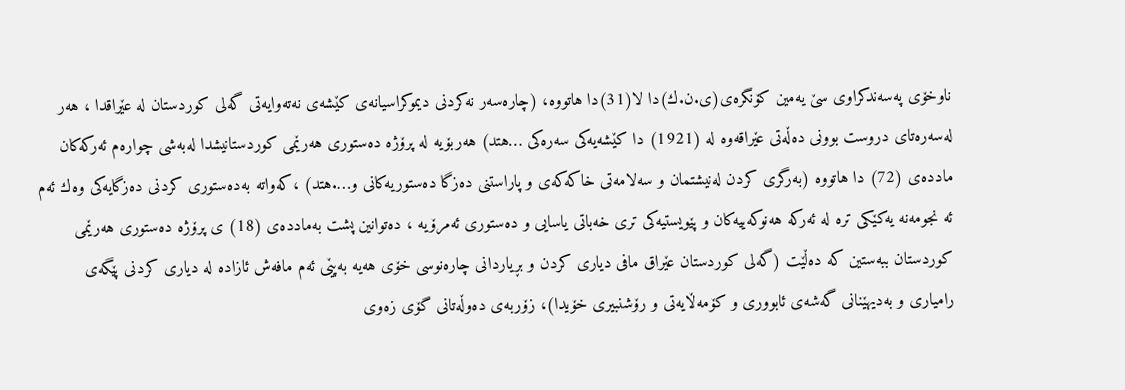ناوخۆی په‌سه‌ندكراوی سێ‌ یه‌مین كۆنگره‌ی(ی.ن.ك)دا لا(31)دا هاتووه‌، (چاره‌سه‌ر نه‌كردنی دیموكراسیانه‌ی كێشه‌ی نه‌ته‌وایه‌تی گه‌لی كوردستان له‌ عێراقدا ، هه‌ر له‌سه‌ره‌تای دروست بوونی ده‌ڵه‌تی عێراقه‌وه‌ له‌ (1921) دا كێشه‌یه‌كی سه‌ره‌كی …هتد) هه‌ربۆیه‌ له‌ پرۆژه‌ ده‌ستوری هه‌رێمی كوردستانیشدا له‌به‌شی چواره‌م ئه‌ركه‌كان مادده‌ی (72) دا هاتووه‌ (به‌رگری كردن له‌نیشتمان و سه‌لامه‌تی خاكه‌كه‌ی و پاراستنی ده‌زگا ده‌ستوریه‌كانی و….هتد) ،كه‌واته‌ به‌ده‌ستوری كردنی ده‌زگایه‌كی وه‌ك ئه‌م ئه‌ نجومه‌نه‌ یه‌كێكی تره‌ له‌ ئه‌ركه‌ هه‌نوكه‌ییه‌كان و پێویستیه‌كی تری خه‌باتی یاسایی و ده‌ستوری ئه‌مرۆیه‌ ، ده‌توانین پشت به‌مادده‌ی (18) ی پرۆژه‌ ده‌ستوری هه‌رێمی كوردستان ببه‌ستین كه‌ ده‌ڵێت (گه‌لی كوردستان عێراق مافی دیاری كردن و بڕیاردانی چاره‌نوسی خۆی هه‌یه‌ به‌پێی ئه‌م مافه‌ش ئازاده‌ له‌ دیاری كردنی پێگه‌ی رامیاری و به‌دیهێنانی گه‌شه‌ی ئابووری و كۆمه‌ڵایه‌تی و رۆشنبیری خۆیدا)، زۆربه‌ی ده‌وڵه‌تانی گۆی زه‌وی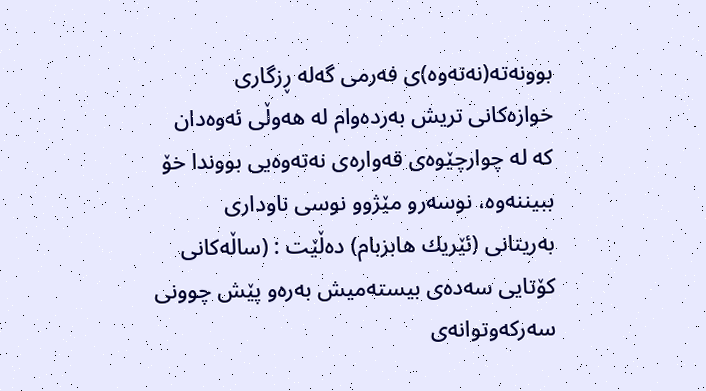بوونه‌ته‌(نه‌ته‌وه‌)ی فه‌رمی گه‌له‌ ڕزگاری خوازه‌كانی تریش به‌رده‌وام له‌ هه‌وڵی ئه‌وه‌دان كه‌ له‌ چوارچێوه‌ی قه‌واره‌ی نه‌ته‌وه‌یی بووندا خۆ ببیننه‌وه‌، نوسه‌رو مێژوو نوسی ناوداری به‌ریتانی (ئێریك هابزبام) ده‌ڵێت : (ساڵه‌كانی كۆتایی سه‌ده‌ی بیسته‌میش به‌ره‌و پێش چوونی سه‌ركه‌وتوانه‌ی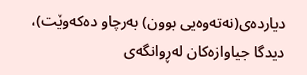دیارده‌ی(نه‌ته‌وه‌یی بوون) به‌رچاو ده‌كه‌وێت)، دیدگا جیاوازه‌كان له‌ڕوانگه‌ی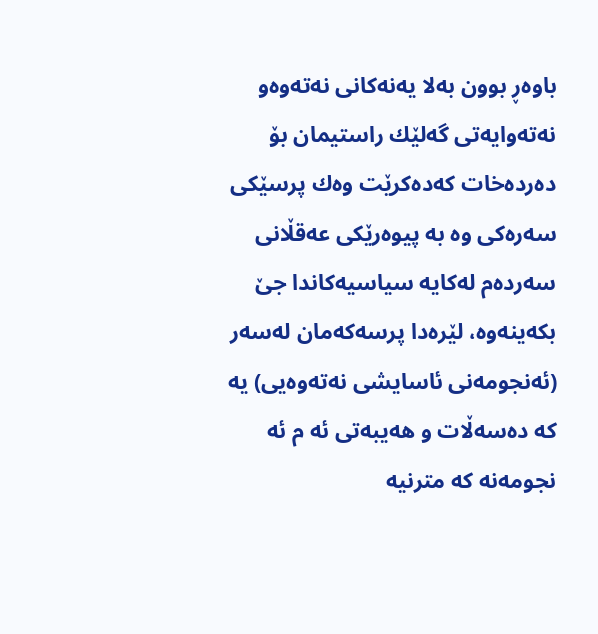باوه‌ڕ بوون به‌لا یه‌نه‌كانی نه‌ته‌وه‌و نه‌ته‌وایه‌تی گه‌لێك راستیمان بۆ ده‌رده‌خات كه‌ده‌كرێت وه‌ك پرسێكی سه‌ره‌كی وه‌ به‌ پیوه‌رێكی عه‌قڵانی سه‌رده‌م له‌كایه‌ سیاسیه‌كاندا جێ‌ بكه‌ینه‌وه‌، لێره‌دا پرسه‌كه‌مان له‌سه‌ر (ئه‌نجومه‌نی ئاسایشی نه‌ته‌وه‌یی) یه‌ كه‌ ده‌سه‌ڵات و هه‌یبه‌تی ئه‌ م ئه‌ نجومه‌نه‌ كه‌ مترنیه‌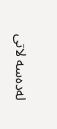له‌ده‌سه‌ لاتی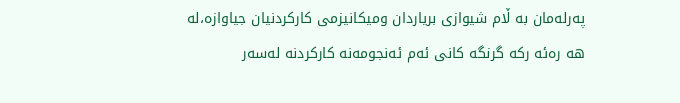په‌رله‌مان به‌ ڵام شیوازی بریاردان ومیكانیزمی كاركردنیان جیاوازه‌،له‌ هه‌ ره‌ئه‌ ركه‌ گرنگه‌ كانی ئه‌م ئه‌نجومه‌نه‌ كاركردنه‌ له‌سه‌ر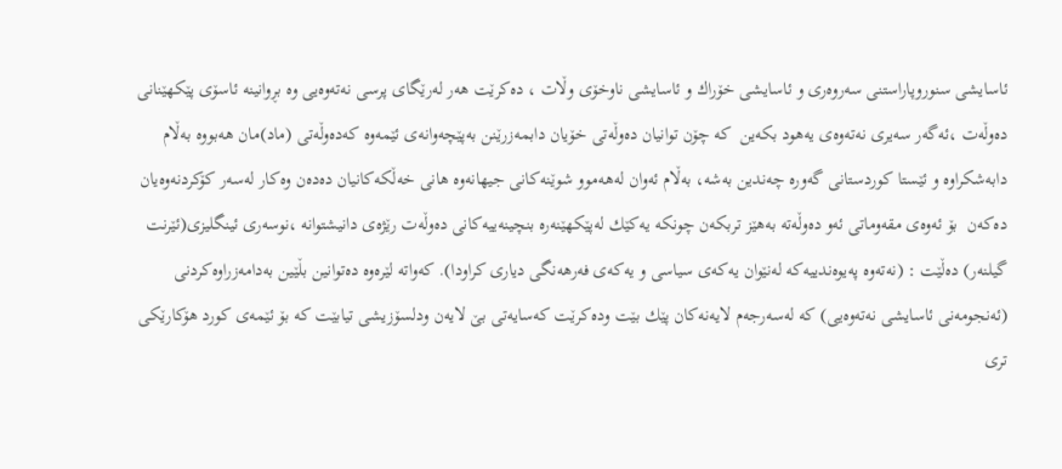ئاسایشی سنوروپاراستنی سه‌روه‌ری و ئاسایشی خۆراك و ئاسایشی ناوخۆی وڵات ، ده‌كرێت هه‌ر له‌رێگای پرسی نه‌ته‌وه‌یی وه‌ بڕوانینه‌ ئاسۆی پێكهێنانی ده‌وڵه‌ت ،ئه‌گه‌ر سه‌یری نه‌ته‌وه‌ی یه‌هود بكه‌ین  كه‌ چۆن توانیان ده‌وڵه‌تی خۆیان دابمه‌زرێنن به‌پێچه‌وانه‌ی ئێمه‌وه‌ كه‌ده‌وڵه‌تی (ماد)مان هه‌بووه‌ به‌ڵام دابه‌شكراوه‌ و ئێستا كوردستانی گه‌وره‌ چه‌ندین به‌شه‌، به‌ڵام ئه‌وان له‌هه‌موو شوێنه‌كانی جیهانه‌وه‌ هانی خه‌ڵكه‌كانیان ده‌ده‌ن وه‌كار له‌سه‌ر كۆكردنه‌وه‌یان ده‌كه‌ن  بۆ ئه‌وه‌ی مقه‌وماتی ئه‌و ده‌وڵه‌ته‌ به‌هێز تربكه‌ن چونكه‌ یه‌كێك له‌پێكهێنه‌ره‌ بنچینه‌ییه‌كانی ده‌وڵه‌ت رێژه‌ی دانیشتوانه‌ ،نوسه‌ری ئینگلیزی(ئێرنت گیلنه‌ر) ده‌ڵێت : (نه‌ته‌وه‌ په‌یوه‌ندییه‌كه‌ له‌نێوان یه‌كه‌ی سیاسی و یه‌كه‌ی فه‌رهه‌نگی دیاری كراودا). كه‌واته‌ لێره‌وه‌ ده‌توانین بڵێین به‌دامه‌زراوه‌كردنی (ئه‌نجومه‌نی ئاسایشی نه‌ته‌وه‌یی) كه‌ له‌سه‌رجه‌م لایه‌نه‌كان پێك بێت وده‌كرێت كه‌سایه‌تی بێ‌ لایه‌ن ودلسۆزیشی تیابێت كه‌ بۆ ئێمه‌ی كورد هۆكارێكی تری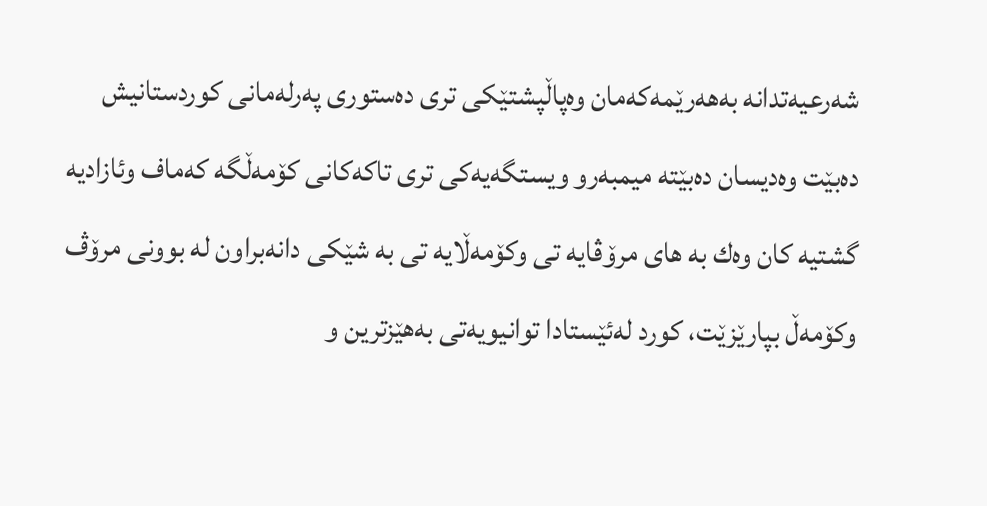شه‌رعیه‌تدانه‌ به‌هه‌رێمه‌كه‌مان وه‌پاڵپشتێكی تری ده‌ستوری په‌رله‌مانی كوردستانیش ده‌بێت وه‌دیسان ده‌بێته‌ میمبه‌رو ویستگه‌یه‌كی تری تاكه‌كانی كۆمه‌ڵگه‌ كه‌ماف وئازادیه‌ گشتیه‌ كان وه‌ك به‌ های مرۆڤایه‌ تی وكۆمه‌ڵایه‌ تی به‌ شێكی دانه‌براون له‌ بوونی مرۆڤ وكۆمه‌ڵ بپارێزێت، كورد له‌ئێستادا توانیویه‌تی به‌هێزترین و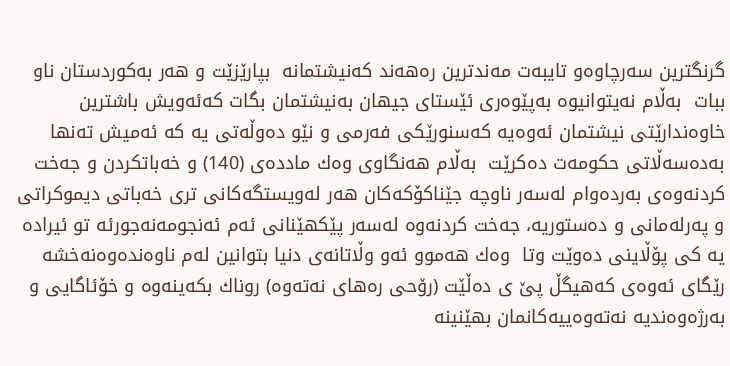گرنگترین سه‌رچاوه‌و تایبه‌ت مه‌ندترین ره‌هه‌ند كه‌نیشتمانه‌  بپارێزێت و هه‌ر به‌كوردستان ناو ببات  به‌ڵام نه‌یتوانیوه‌ به‌پێوه‌ری ئێستای جیهان به‌نیشتمان بگات كه‌ئه‌ویش باشترین خاوه‌ندارێتی نیشتمان ئه‌وه‌یه‌ كه‌سنورێكی فه‌رمی و نێو ده‌وڵه‌تی یه‌ كه‌ ئه‌میش ته‌نها به‌ده‌سه‌ڵاتی حكومه‌ت ده‌كرێت  به‌ڵام هه‌نگاوی وه‌ك مادده‌ی (140) و خه‌باتكردن و جه‌خت كردنه‌وه‌ی به‌رده‌وام له‌سه‌ر ناوچه‌ جێناكۆكه‌كان هه‌ر له‌ویستگه‌كانی تری خه‌باتی دیموكراتی و په‌رله‌مانی و ده‌ستوریه‌، جه‌خت كردنه‌وه‌ له‌سه‌ر پێكهێنانی ئه‌م ئه‌نجومه‌نه‌جورئه‌ تو ئیراده‌ یه‌ كی پۆڵاینی ده‌وێت وتا  وه‌ك هه‌موو ئه‌و وڵاتانه‌ی دنیا بتوانین له‌م ناوه‌نده‌وه‌نه‌خشه‌ رێگای ئه‌وه‌ی كه‌هیگڵ پێ‌ ی ده‌ڵێت (رۆحی ره‌های نه‌ته‌وه‌) روناك بكه‌ینه‌وه‌ و خۆئاگایی و به‌رژه‌وه‌ندیه‌ نه‌ته‌وه‌ییه‌كانمان بهێنینه‌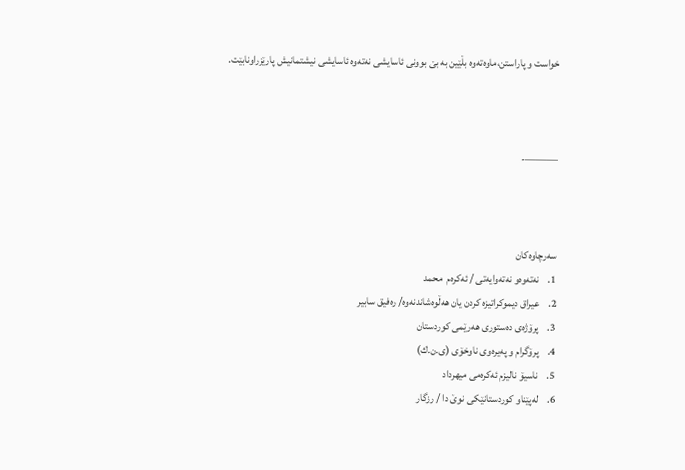خواست و پاراستن،ماوه‌ته‌وه‌ بڵێین به‌ بێ‌ بوونی ئاسایشی نه‌ته‌وه‌ ئاسایشی نیشتمانیش پارێزراونابێت.



———-



سه‌رچاوه‌كان
1.    نه‌ته‌وه‌و نه‌ته‌وایه‌تی / ئه‌كره‌م  محمد
2.    عیراق دیموكراتیزه‌ كردن یان هه‌ڵوه‌شاندنه‌وه‌/ ره‌فیق سابیر
3.    پرۆژه‌ی ده‌ستوری هه‌رێمی كوردستان
4.    پرۆگرام و په‌یره‌وی ناوخۆی (ی.ن.ك)
5.    ناسیۆ نالیزم ئه‌كره‌می میهرداد
6.    له‌پێناو كوردستانێكی نوێ‌ دا / رزگار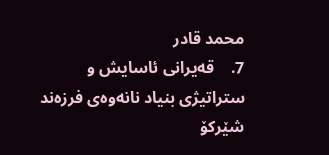محمد قادر
7.    قه‌یرانی ئاسایش و ستراتیژی بنیاد نانه‌وه‌ی فرزه‌ند شێركۆ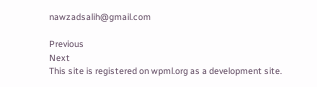nawzadsalih@gmail.com

Previous
Next
This site is registered on wpml.org as a development site.